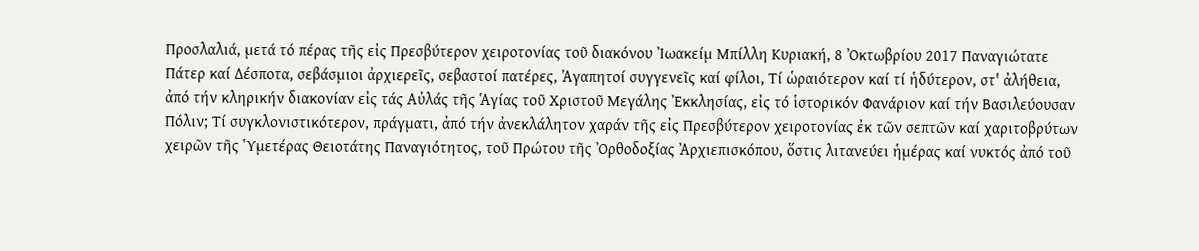Προσλαλιά, μετά τό πέρας τῆς εἰς Πρεσβύτερον χειροτονίας τοῦ διακόνου Ἰωακείμ Μπίλλη Κυριακή, 8 Ὀκτωβρίου 2017 Παναγιώτατε Πάτερ καί Δέσποτα, σεβάσμιοι ἀρχιερεῖς, σεβαστοί πατέρες, Ἀγαπητοί συγγενεῖς καί φίλοι, Τί ὡραιότερον καί τί ἡδύτερον, στ' ἀλήθεια, ἀπό τήν κληρικήν διακονίαν εἰς τάς Αὐλάς τῆς Ἁγίας τοῦ Χριστοῦ Μεγάλης Ἐκκλησίας, εἰς τό ἱστορικόν Φανάριον καί τήν Βασιλεύουσαν Πόλιν; Τί συγκλονιστικότερον, πράγματι, ἀπό τήν ἀνεκλάλητον χαράν τῆς εἰς Πρεσβύτερον χειροτονίας ἐκ τῶν σεπτῶν καί χαριτοβρύτων χειρῶν τῆς Ὑμετέρας Θειοτάτης Παναγιότητος, τοῦ Πρώτου τῆς Ὀρθοδοξίας Ἀρχιεπισκόπου, ὅστις λιτανεύει ἡμέρας καί νυκτός ἀπό τοῦ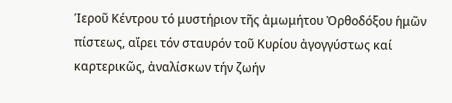Ἱεροῦ Κέντρου τό μυστήριον τῆς ἀμωμήτου Ὀρθοδόξου ἡμῶν πίστεως, αἴρει τόν σταυρόν τοῦ Κυρίου ἀγογγύστως καί καρτερικῶς, ἀναλίσκων τήν ζωήν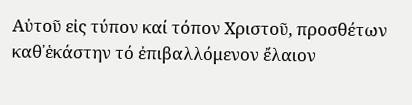Αὐτοῦ εἰς τύπον καί τόπον Χριστοῦ, προσθέτων καθ᾽ἑκάστην τό ἐπιβαλλόμενον ἔλαιον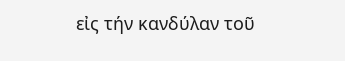εἰς τήν κανδύλαν τοῦ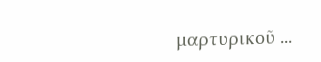μαρτυρικοῦ ...